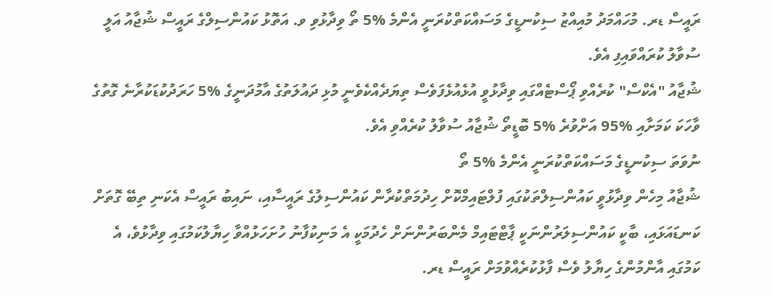ރައީސް ޑރ. މުހައްމަދު މުއިއްޒު ސިކުނޑީގެ މަސައްކަތްކުރަނީ އެންމެ %5 ތޯ ވިދާޅުވި ވ. އަތޮޅު ކައުންސިލްގެ ރައީސް ޝުޖާއު އަލީ ސުވާލު ކުރައްވައިފި އެވެ.
ޝުޖާއު "އެކްސް" ކުރެއްވި ޕޯސްޓެއްގައި ވިދާޅުވީ އުޅެއުޅެފަވެސް ތިޔަދެއްކެވެނީ މުޅި ދައުލަތުގެ އާމުދަނީގެ %5 ހަރަދުކުޑަކުރާނެ ގޮތުގެ ވާހަކަ ކަމަށާއި %95 އަށްވުރެ %5 ބޮޑީތޯ ޝުޖާއު ސުވާލު ކުރެއްވި އެވެ.
ނުވަތަ ސިކުނޑީގެ މަސައްކަތްކުރަނީ އެންމެ %5 ތޯ
ޝުޖާއު މިހެން ވިދާޅުވީ ކައުންސިލްތަކުގައި ފުލްޓައިމްކޮށް ހިދުމަތްކުރާން ކައުންސިލުގެ ރައީސާއި، ނައިބު ރައީސް އެކަނި ތިބޭ ގޮތަށް ކަނޑައަޅައި، ބާކީ ކައުންސިލަރުންނަކީ ޕާޓްޓައިމް މެންބަރުންނަށް ހެދުމަކީ އެ މަނިކުފާނު ހުށަހަޅުއްވާ ހިޔާލުކަމުގައި ވިދާޅުވެ، އެ ކަމުގައި އާންމުންގެ ހިޔާލު ވެސް ފާޅުކުރެއްވުމަށް ރައީސް ޑރ.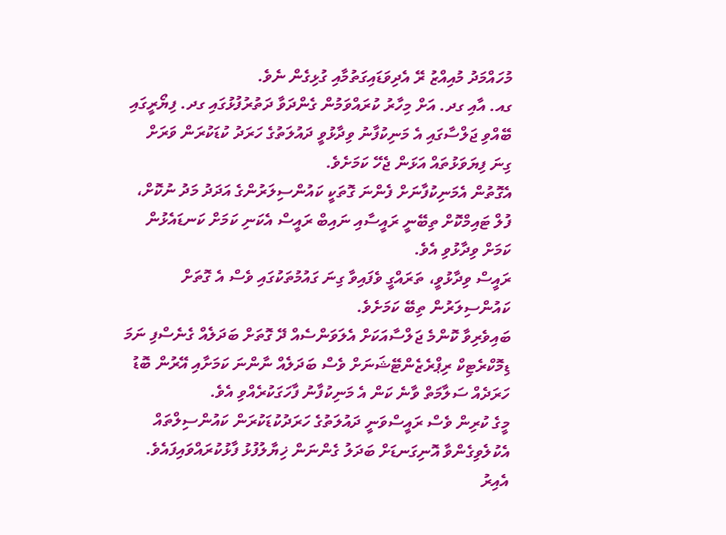މުހައްމަދު މުއިއްޒު ރޭ އެދިވަޑައިގަތުމާއި ގުޅިގެން ނެވެ.
ގއ. އާއި ގދ. އަށް މިހާރު ކުރައްވަމުން ގެންދަވާ ދަތުރުފުޅުގައި ގދ. ފިޔޯރީގައި ބޭއްވި ޖަލްސާގައި އެ މަނިކުފާނު ވިދާޅުވީ ދައުލަތުގެ ހަރަދު ކުޑަކުރަން ވަރަށް ގިނަ ފިޔަވަޅުތައް އަޅަން ޖެހޭ ކަމަށެވެ.
އެގޮތުން އެމަނިކުފާނަށް ފެންނަ ގޮތަކީ ކައުންސިލަރުންގެ އަދަދު މަދު ނުކޮށް، ފުލް ޓައިމްކޮށް ތިބޭނީ ރައީސާއި ނައިބް ރައީސް އެކަނި ކަމަށް ކަނޑައެޅުން ކަމަށް ވިދާޅުވި އެވެ.
ރައީސް ވިދާޅުވީ، ތަރައްގީ ވެފައިވާ ގިނަ ގައުމުތަކުގައި ވެސް އެ ގޮތަށް ކައުންސިލަރުން ތިބޭ ކަމަށެވެ.
ބައިވެރިވާ ކޮންމެ ޖަލްސާއަކަށް އެލަވަންސެއް ދޭ ގޮތަށް ބަދަލެއް ގެނެސްފި ނަމަ ޑިމޮކްރެޓިކް ރިޕްރެޒެންޓޭޝަނަށް ވެސް ބަދަލެއް ނާންނަ ކަމަށާއި އޭރުން ބޮޑު ހަރަދެއް ސަލާމަތް ވާނެ ކަން އެ މަނިކުފާނު ފާހަގަކުރެއްވި އެވެ.
މީގެ ކުރިން ވެސް ރައީސްވަނީ ދައުލަތުގެ ހަރަދުކުޑަކުރަން ކައުންސިލްތައް އެކުލެވިގެންވާ އޮނިގަނޑަށް ބަދަލު ގެންނަން ޚިޔާލުފުޅު ފާޅުކުރައްވައިފައެވެ. އެއިރު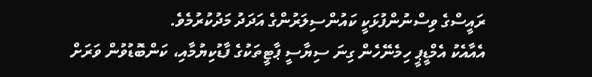ރައީސްގެ ވިސްނުންފުޅަކީ ކައުންސިލަރުންގެ އަދަދު މަދުކުރުމެވެ.
އެއާއެކު އެމްޑީޕީ ހިމެނޭހެން ގިނަ ސިޔާސީ ޕާޓީތަކުގެ ފާޑުކިޔުމާއި، ކަންބޮޑުވުން ވަރަށް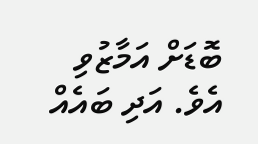ބޮޑަށް އަމާޒުވި އެވެ. އަދި ބައެއް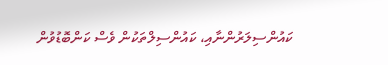ކައުންސިލަރުންނާއި، ކައުންސިލްތަކުން ވެސް ކަންބޮޑުވުން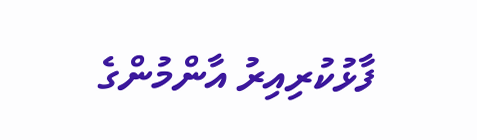ފާޅުކުރިއިރު އާންމުންގެ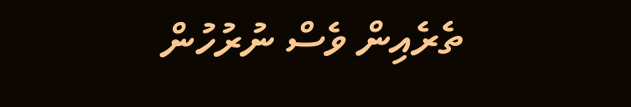ތެރެއިން ވެސް ނުރުހުން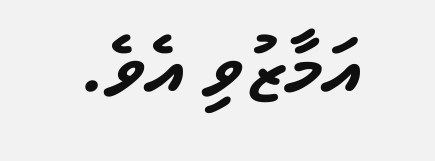އަމާޒުވި އެވެ.